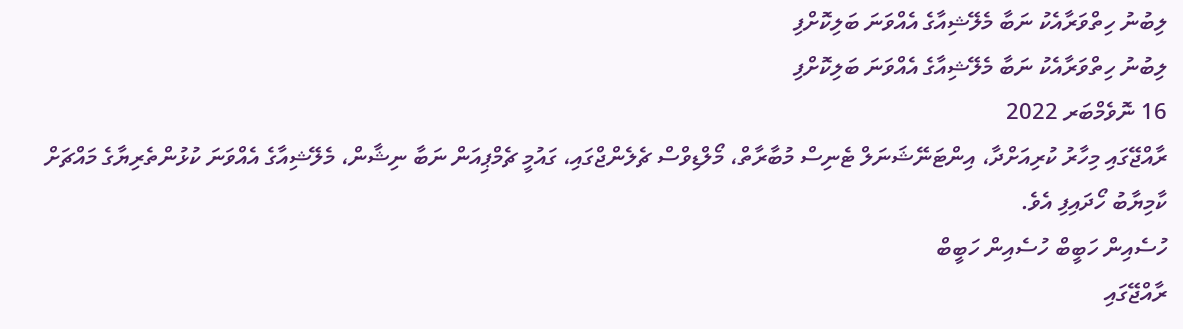ލިބުނު ހިތްވަރާއެކު ނަބާ މެލޭޝިއާގެ އެއްވަނަ ބަލިކޮށްފި
ލިބުނު ހިތްވަރާއެކު ނަބާ މެލޭޝިއާގެ އެއްވަނަ ބަލިކޮށްފި
16 ނޮވެމްބަރ 2022
ރާއްޖޭގައި މިހާރު ކުރިއަށްދާ، އިންޓަނޭޝަނަލް ޓެނިސް މުބާރާތް، މޯލްޑިވްސް ޗެލެންޖްގައި، ގައުމީ ޗެމްޕިއަން ނަބާ ނިޝާން، މެލޭޝިއާގެ އެއްވަނަ ކުޅުންތެރިޔާގެ މައްޗަށް ކާމިޔާބު ހޯދައިފި އެވެ.
ހުސެއިން ހަބީބް ހުސެއިން ހަބީބް
ރާއްޖޭގައި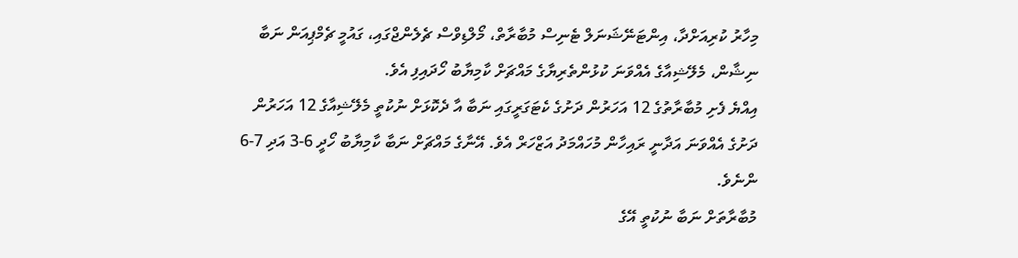މިހާރު ކުރިއަށްދާ، އިންޓަނޭޝަނަލް ޓެނިސް މުބާރާތް، މޯލްޑިވްސް ޗެލެންޖްގައި، ގައުމީ ޗެމްޕިއަން ނަބާ ނިޝާން، މެލޭޝިއާގެ އެއްވަނަ ކުޅުންތެރިޔާގެ މައްޗަށް ކާމިޔާބު ހޯދައިފި އެވެ.
އިއްޔެ ފެށި މުބާރާތުގެ 12 އަހަރުން ދަށުގެ ކެޓަގަރީގައި ނަބާ އާ ދެކޮޅަށް ނުކުތީ މެލޭޝިއާގެ 12 އަހަރުން ދަށުގެ އެއްވަނަ އަދާނީ ރައިހާން މުހައްމަދު އަޒްހަރް އެވެ. އޭނާގެ މައްޗަށް ނަބާ ކާމިޔާބު ހޯދީ 6-3 އަދި 7-6 ންނެވެ.
މުބާރާތަށް ނަބާ ނުކުތީ އޭގެ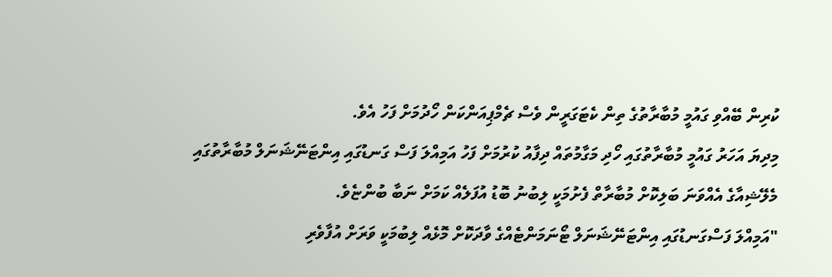ކުރިން ބޭއްވި ގައުމީ މުބާރާތުގެ ތިން ކެޓަގަރީން ވެސް ޗެމްޕިއަންކަން ހޯދުމަށް ފަހު އެވެ.
މިދިޔަ އަހަރު ގައުމީ މުބާރާތުގައި ހޯދި މަގާމުތައް ދިފާއު ކުރުމަށް ފަހު އަމިއްލަ ފަސް ގަނޑުގައި އިންޓަނޭޝަނަލް މުބާރާތުގައި މެލޭޝިއާގެ އެއްވަނަ ބަލިކޮށް މުބާރާތް ފެށުމަކީ ލިބުނު ބޮޑު އުފަލެއް ކަމަށް ނަބާ ބުންޏެވެ.
"އަމިއްލަ ފަސްގަނޑުގައި އިންޓަނޭޝަނަލް ޓޯނަމަންޓެއްގެ ވާދަކޮށް މޮޅެއް ލިބުމަކީ ވަރަށް އުފާވެރި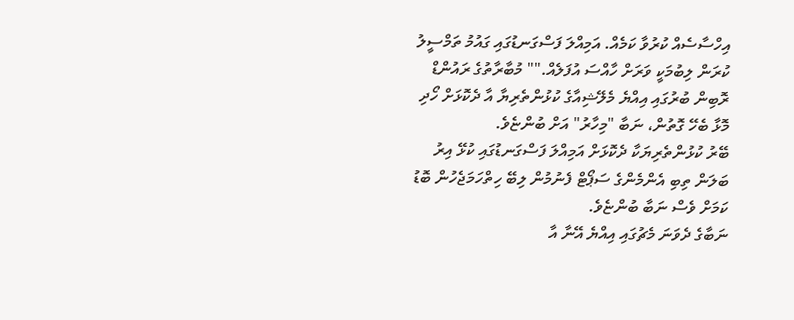އިހްސާސެއް ކުރުވާ ކަމެއް. އަމިއްލަ ފަސްގަނޑުގައި ގައުމު ތަމްސީލު ކުރަން ލިބުމަކީ ވަރަށް ހާއްސަ އުފަލެއް."" މުބާރާތުގެ ރައުންޑް ރޮބިން ބުރުގައި އިއްޔެ މެލޭޝިއާގެ ކުޅުންތެރިޔާ އާ ދެކޮޅަށް ހޯދި މޮޅާ ބެހޭ ގޮތުން، ނަބާ "މިހާރު" އަށް ބުންޏެވެ.
ބޭރު ކުޅުންތެރިޔަކާ ދެކޮޅަށް އަމިއްލަ ފަސްގަނޑުގައި ކުޅޭ އިރު ބަލަން ތިބި އެންމެންގެ ސަޕޯޓް ފެނުމުން ލިބޭ ހިތްހަމަޖެހުން ބޮޑު ކަމަށް ވެސް ނަބާ ބުންޏެވެ.
ނަބާގެ ދެވަނަ މެޗުގައި އިއްޔެ އޭނާ އާ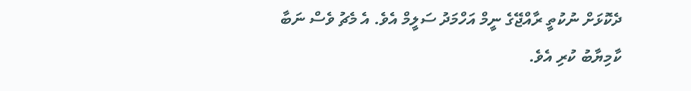ދެކޮޅަށް ނުކުތީ ރާއްޖޭގެ ނީމް އަހްމަދު ސަލީމް އެވެ. އެ މެޗު ވެސް ނަބާ ކާމިޔާބު ކުރި އެވެ.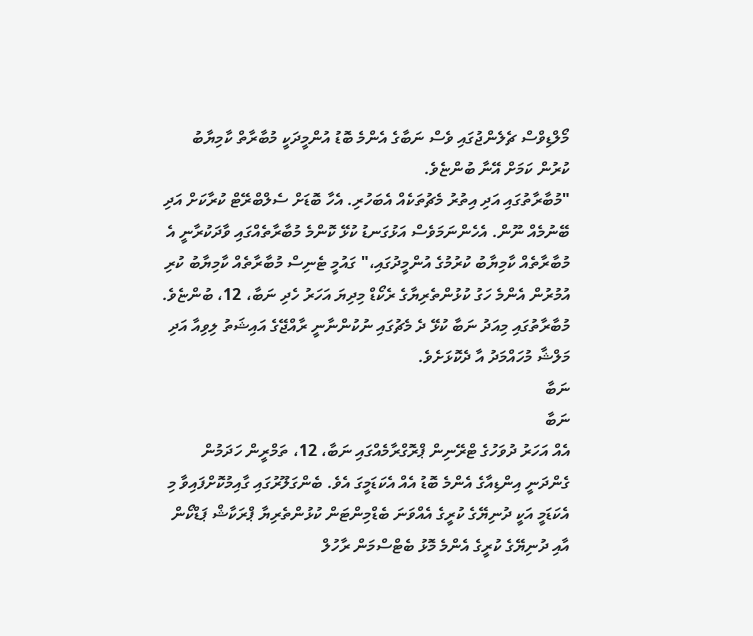މޯލްޑިވްސް ޗެލެންޖުގައި ވެސް ނަބާގެ އެންމެ ބޮޑު އުންމީދަކީ މުބާރާތް ކާމިޔާބު ކުރުން ކަމަށް އޭނާ ބުންޏެވެ.
"މުބާރާތުގައި އަދި އިތުރު މެޗުތަކެއް އެބަހުރި. އެހާ ބޮޑަށް ސެލްބްރޭޓް ކުރާކަށް އަދި ބޭނުމެއް ނޫން. އެހެންނަމަވެސް އަޅުގަނޑު ކުޅޭ ކޮންމެ މުބާރާތެއްގައި ވާދަކުރާނީ އެ މުބާރާތެއް ކާމިޔާބު ކުރުމުގެ އުންމީދުގައި،" ގައުމީ ޓެނިސް މުބާރާތެއް ކާމިޔާބު ކުރި އުމުރުން އެންމެ ހަގު ކުޅުންތެރިޔާގެ ރެކޯޑް މިދިޔަ އަހަރު ހެދި ނަބާ، 12، ބުންޏެވެ.
މުބާރާތުގައި މިއަދު ނަބާ ކުޅޭ ދެ މެޗުގައި ނުކުންނާނީ ރާއްޖޭގެ އައިޝަތު ލިވިއާ އަދި މަލްޝާ މުހައްމަދު އާ ދެކޮޅަށެވެ.
ނަބާ
ނަބާ
އެއް އަހަރު ދުވަހުގެ ޓްރޭނިން ޕްރޮގްރާމެއްގައި ނަބާ، 12، ތަމްރީން ހަދަމުން ގެންދަނީ އިންޑިއާގެ އެންމެ ބޮޑު އެއް އެކަޑަމީގަ އެވެ. ބެންގަލޫރުގައި ގާއިމުކޮށްފައިވާ މި އެކަޑަމީ އަކީ ދުނިޔޭގެ ކުރީގެ އެއްވަނަ ބެޑްމިންޓަން ކުޅުންތެރިޔާ ޕްރަކާޝް ޕަޑްކޯން އާއި ދުނިޔޭގެ ކުރީގެ އެންމެ މޮޅު ބެޓްސްމަން ރާހުލް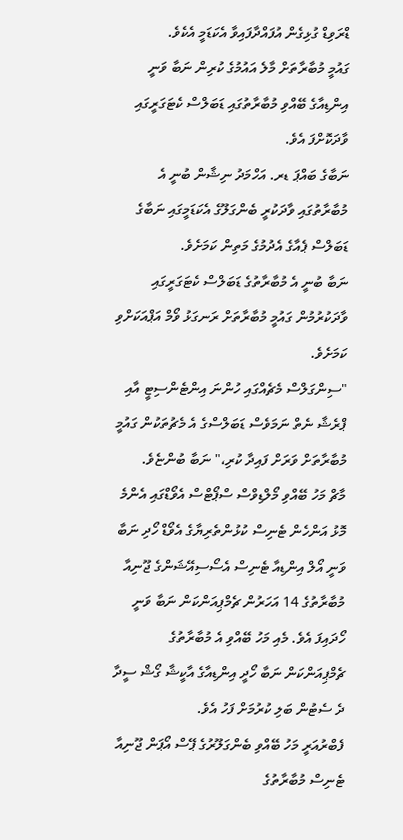ޑްރަވިޑް ގުޅިގެން އުފައްދާފައިވާ އެކަޑަމީ އެކެވެ.
ގައުމީ މުބާރާތަށް މާލެ އައުމުގެ ކުރިން ނަބާ ވަނީ އިންޑިއާގެ ބޭއްވި މުބާރާތުގައި ޑަބަލްސް ކެޓަގަރީގައި ވާދަކޮށްފަ އެވެ.
ނަބާގެ ބައްޕަ ޑރ. އަހްމަދު ނިޝާން ބުނީ އެ މުބާރާތުގައި ވާދަކުރީ ބެންގަލޫގެ އެކަޑަމީގައި ނަބާގެ ޑަބަލްސް ޕެއާގެ އެދުމުގެ މަތިން ކަމަށެވެ.
ނަބާ ބުނީ އެ މުބާރާތުގެ ޑަބަލްސް ކެޓަގަރީގައި ވާދަކުރުމުން ގައުމީ މުބާރާތަށް ރަނގަޅު ވޯމް އަޕްއަކަށްވި ކަމަށެވެ.
"ސިންގަލްސް މެޗެއްގައި ހުންނަ އިންޓެންސިޓީ އާއި ޕްރެޝާ ނެތް ނަމަވެސް ޑަބަލްސްގެ އެ މެޗުތަކުން ގައުމީ މުބާރާތަށް ވަރަށް ފައިދާ ކުރި،" ނަބާ ބުންޏެވެ.
މާޗް މަހު ބޭއްވި މޯލްޑިވްސް ސްޕޯޓްސް އެވޯޑްގައި އެންމެ މޮޅު އަންހެން ޓެނިސް ކުޅުންތެރިޔާގެ އެވޯޑް ހޯދި ނަބާ ވަނީ އޯލް އިންޑިއާ ޓެނިސް އެސޯސިއޭޝަންގެ ޖޫނިއާ މުބާރާތުގެ 14 އަހަރުން ޗެމްޕިއަންކަން ނަބާ ވަނީ ހޯދައިފަ އެވެ. މެއި މަހު ބޭއްވި އެ މުބާރާތުގެ ޗެމްޕިއަންކަން ނަބާ ހޯދީ އިންޑިއާގެ އާކީޝާ ގޯޝް ސީދާ ދެ ސެޓުން ބަލި ކުރުމަށް ފަހު އެވެ.
ފެބްރުއަރީ މަހު ބޭއްވި ބެންގަލޫރުގެ ޕޭސް އޯޕަން ޖޫނިއާ ޓެނިސް މުބާރާތުގެ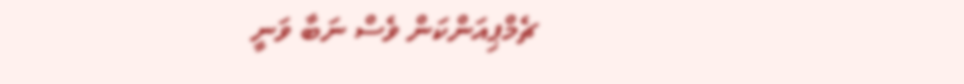ޗެމްޕިއަންކަން ވެސް ނަބާ ވަނީ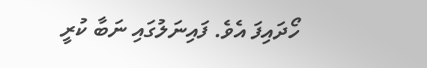ހޯދައިފަ އެވެ. ފައިނަލުގައި ނަބާ ކުރީ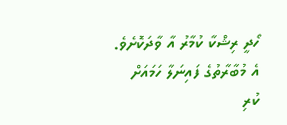ހޯދީ ރިޝްކާ ކުމާރު އާ ވާދަކޮށެވެ. އެ މުބާރާތުގެ ފައިނަލާ ހަމައަށް ކުރި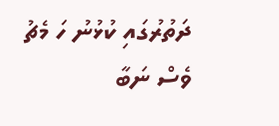ދަތުރުގައި ކުޅުނު ހަ މެޗު ވެސް ނަބާ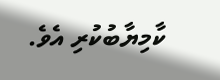ކާމިޔާބުކުރި އެވެ.